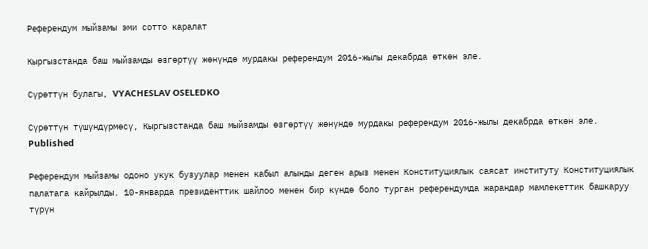Референдум мыйзамы эми сотто каралат

Кыргызстанда баш мыйзамды өзгөртүү жөнүндө мурдакы референдум 2016-жылы декабрда өткөн эле.

Сүрөттүн булагы, VYACHESLAV OSELEDKO

Сүрөттүн түшүндүрмөсү, Кыргызстанда баш мыйзамды өзгөртүү жөнүндө мурдакы референдум 2016-жылы декабрда өткөн эле.
Published

Референдум мыйзамы одоно укук бузуулар менен кабыл алынды деген арыз менен Конституциялык саясат институту Конституциялык палатага кайрылды. 10-январда президенттик шайлоо менен бир күндө боло турган референдумда жарандар мамлекеттик башкаруу түрүн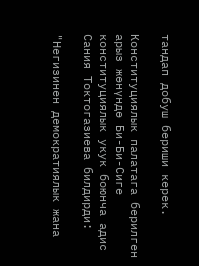тандап добуш бериши керек.

Конституциялык палатага берилген арыз жөнүндө Би-Би-Сиге конституциялык укук боюнча адис Сания Токтогазиева билдирди:

"Негизинен демократиялык жана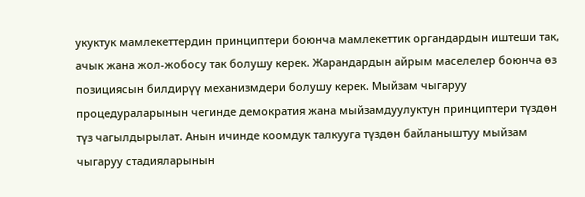укуктук мамлекеттердин принциптери боюнча мамлекеттик органдардын иштеши так, ачык жана жол-жобосу так болушу керек. Жарандардын айрым маселелер боюнча өз позициясын билдирүү механизмдери болушу керек. Мыйзам чыгаруу процедураларынын чегинде демократия жана мыйзамдуулуктун принциптери түздөн түз чагылдырылат. Анын ичинде коомдук талкууга түздөн байланыштуу мыйзам чыгаруу стадияларынын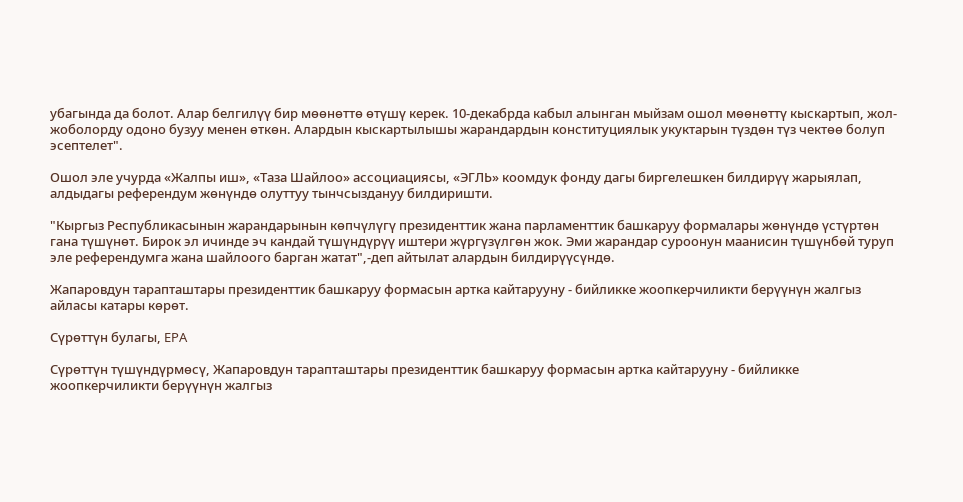убагында да болот. Алар белгилүү бир мөөнөттө өтүшү керек. 10-декабрда кабыл алынган мыйзам ошол мөөнөттү кыскартып, жол-жоболорду одоно бузуу менен өткөн. Алардын кыскартылышы жарандардын конституциялык укуктарын түздөн түз чектөө болуп эсептелет".

Ошол эле учурда «Жалпы иш», «Таза Шайлоо» ассоциациясы, «ЭГЛЬ» коомдук фонду дагы биргелешкен билдирүү жарыялап, алдыдагы референдум жөнүндө олуттуу тынчсыздануу билдиришти.

"Кыргыз Республикасынын жарандарынын көпчүлүгү президенттик жана парламенттик башкаруу формалары жөнүндө үстүртөн гана түшүнөт. Бирок эл ичинде эч кандай түшүндүрүү иштери жүргүзүлгөн жок. Эми жарандар суроонун маанисин түшүнбөй туруп эле референдумга жана шайлоого барган жатат",-деп айтылат алардын билдирүүсүндө.

Жапаровдун тарапташтары президенттик башкаруу формасын артка кайтарууну - бийликке жоопкерчиликти берүүнүн жалгыз айласы катары көрөт.

Сүрөттүн булагы, EPA

Сүрөттүн түшүндүрмөсү, Жапаровдун тарапташтары президенттик башкаруу формасын артка кайтарууну - бийликке жоопкерчиликти берүүнүн жалгыз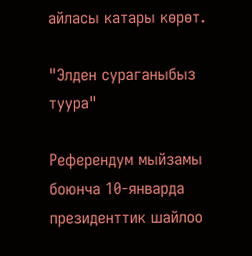айласы катары көрөт.

"Элден сураганыбыз туура"

Референдум мыйзамы боюнча 10-январда президенттик шайлоо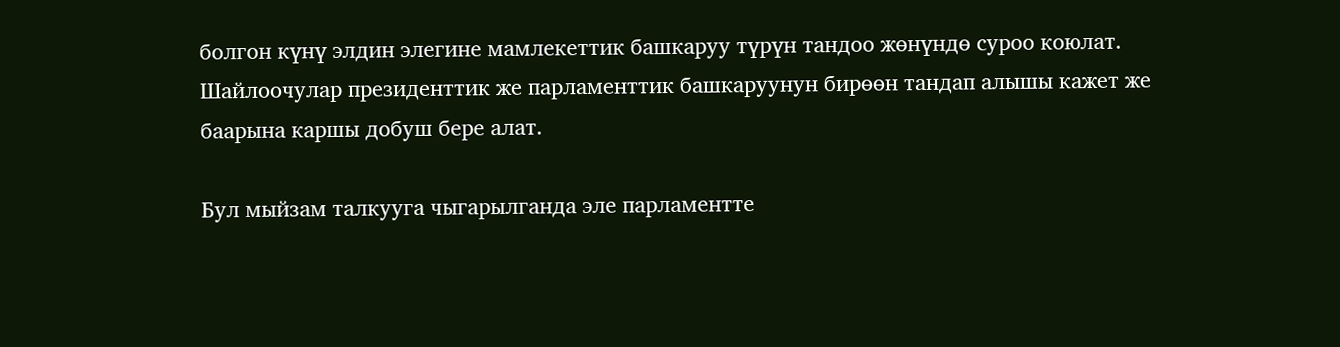болгон күнү элдин элегине мамлекеттик башкаруу түрүн тандоо жөнүндө суроо коюлат. Шайлоочулар президенттик же парламенттик башкаруунун бирөөн тандап алышы кажет же баарына каршы добуш бере алат.

Бул мыйзам талкууга чыгарылганда эле парламентте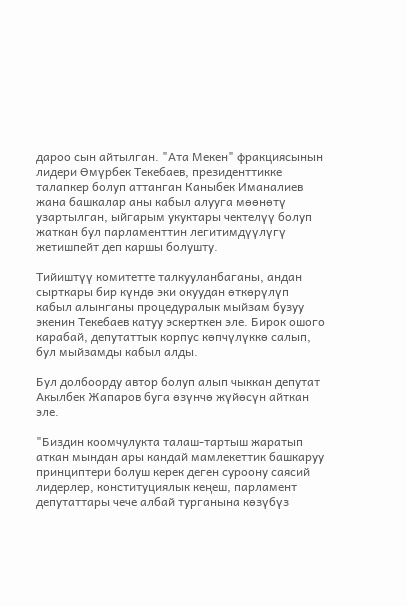дароо сын айтылган. "Ата Мекен" фракциясынын лидери Өмүрбек Текебаев, президенттикке талапкер болуп аттанган Каныбек Иманалиев жана башкалар аны кабыл алууга мөөнөтү узартылган, ыйгарым укуктары чектелүү болуп жаткан бул парламенттин легитимдүүлүгү жетишпейт деп каршы болушту.

Тийиштүү комитетте талкууланбаганы, андан сырткары бир күндө эки окуудан өткөрүлүп кабыл алынганы процедуралык мыйзам бузуу экенин Текебаев катуу эскерткен эле. Бирок ошого карабай, депутаттык корпус көпчүлүккө салып, бул мыйзамды кабыл алды.

Бул долбоорду автор болуп алып чыккан депутат Акылбек Жапаров буга өзүнчө жүйөсүн айткан эле.

"Биздин коомчулукта талаш-тартыш жаратып аткан мындан ары кандай мамлекеттик башкаруу принциптери болуш керек деген суроону саясий лидерлер, конституциялык кеңеш, парламент депутаттары чече албай турганына көзүбүз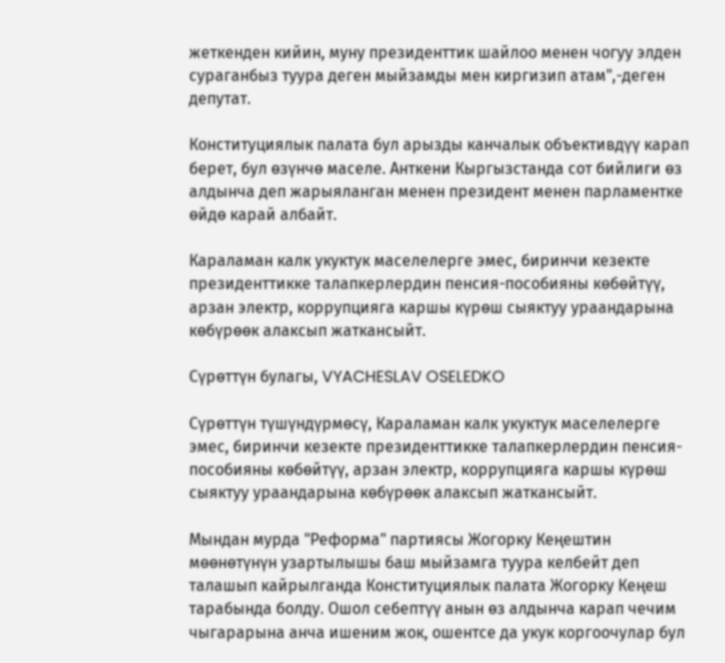жеткенден кийин, муну президенттик шайлоо менен чогуу элден сураганбыз туура деген мыйзамды мен киргизип атам",-деген депутат.

Конституциялык палата бул арызды канчалык объективдүү карап берет, бул өзүнчө маселе. Анткени Кыргызстанда сот бийлиги өз алдынча деп жарыяланган менен президент менен парламентке өйдө карай албайт.

Караламан калк укуктук маселелерге эмес, биринчи кезекте президенттикке талапкерлердин пенсия-пособияны көбөйтүү, арзан электр, коррупцияга каршы күрөш сыяктуу ураандарына көбүрөөк алаксып жаткансыйт.

Сүрөттүн булагы, VYACHESLAV OSELEDKO

Сүрөттүн түшүндүрмөсү, Караламан калк укуктук маселелерге эмес, биринчи кезекте президенттикке талапкерлердин пенсия-пособияны көбөйтүү, арзан электр, коррупцияга каршы күрөш сыяктуу ураандарына көбүрөөк алаксып жаткансыйт.

Мындан мурда "Реформа" партиясы Жогорку Кеңештин мөөнөтүнүн узартылышы баш мыйзамга туура келбейт деп талашып кайрылганда Конституциялык палата Жогорку Кеңеш тарабында болду. Ошол себептүү анын өз алдынча карап чечим чыгарарына анча ишеним жок, ошентсе да укук коргоочулар бул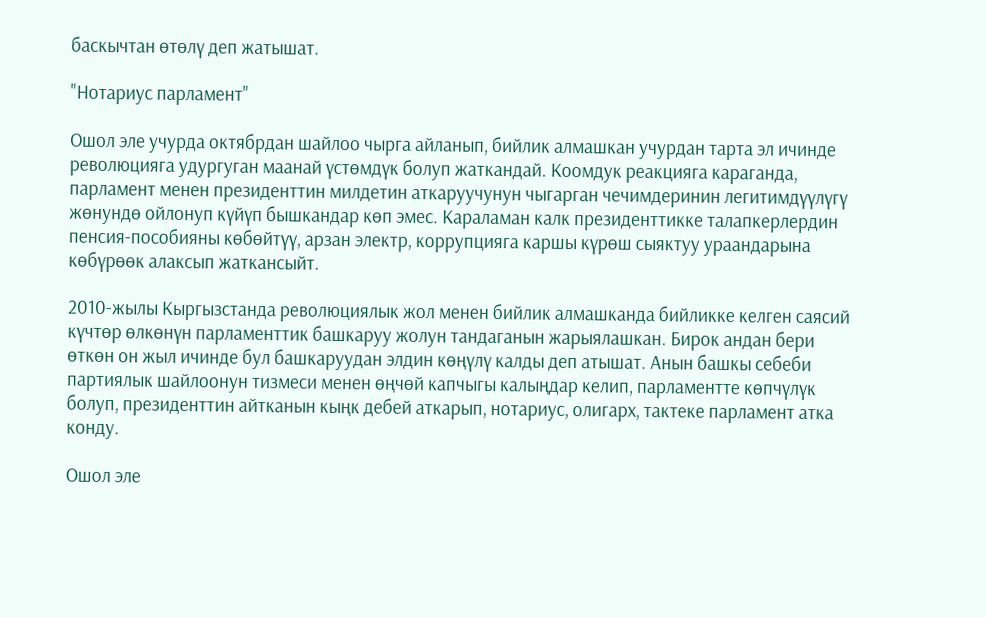баскычтан өтөлү деп жатышат.

"Нотариус парламент"

Ошол эле учурда октябрдан шайлоо чырга айланып, бийлик алмашкан учурдан тарта эл ичинде революцияга удургуган маанай үстөмдүк болуп жаткандай. Коомдук реакцияга караганда, парламент менен президенттин милдетин аткаруучунун чыгарган чечимдеринин легитимдүүлүгү жөнундө ойлонуп күйүп бышкандар көп эмес. Караламан калк президенттикке талапкерлердин пенсия-пособияны көбөйтүү, арзан электр, коррупцияга каршы күрөш сыяктуу ураандарына көбүрөөк алаксып жаткансыйт.

2010-жылы Кыргызстанда революциялык жол менен бийлик алмашканда бийликке келген саясий күчтөр өлкөнүн парламенттик башкаруу жолун тандаганын жарыялашкан. Бирок андан бери өткөн он жыл ичинде бул башкаруудан элдин көңүлү калды деп атышат. Анын башкы себеби партиялык шайлоонун тизмеси менен өңчөй капчыгы калыңдар келип, парламентте көпчүлүк болуп, президенттин айтканын кыңк дебей аткарып, нотариус, олигарх, тактеке парламент атка конду.

Ошол эле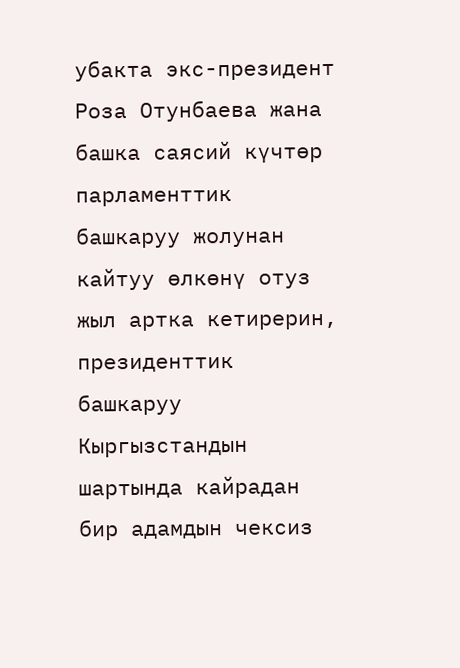убакта экс-президент Роза Отунбаева жана башка саясий күчтөр парламенттик башкаруу жолунан кайтуу өлкөнү отуз жыл артка кетирерин, президенттик башкаруу Кыргызстандын шартында кайрадан бир адамдын чексиз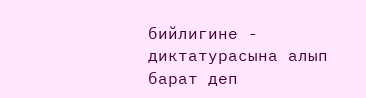бийлигине - диктатурасына алып барат деп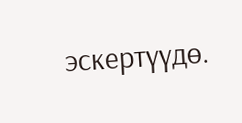эскертүүдө.